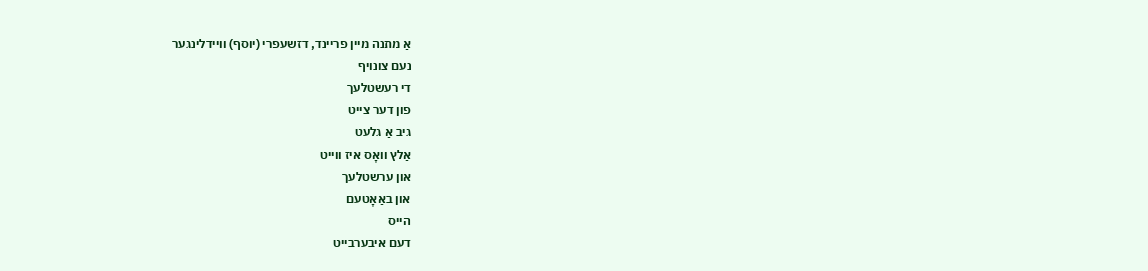אַ מתנה מיין פריינד, דזשעפרי (יוסף) וויידלינגער
נעם צונויף
די רעשטלעך
פון דער צייט
גיב אַ גלעט
אַלץ וואָס איז ווייט
און ערשטלעך
און באַאָטעם
הייס
דעם איבערבייט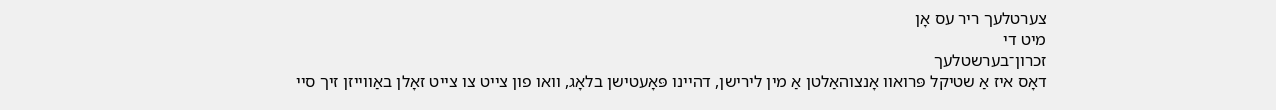צערטלעך ריר עס אָן
מיט די
זכרון־בערשטלעך
דאָס איז אַ שטיקל פּרואוו אָנצוהאַלטן אַ מין לירישן, דהיינו פּאָעטישן בלאָג, וואו פון צייט צו צייט זאָלן באַווייזן זיך סיי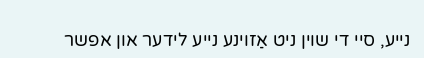נייע, סיי די שוין ניט אַזוינע נייע לידער און אפשר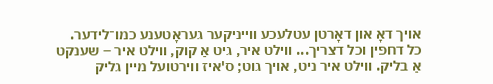אויך דאָ און דאָרטן עטלעכע ווייניקער געראָטענע כמו־לידער. כל דחפין וכל דצריך... ווילט איר, גיט אַ קוק, ווילט איר – שענקט אַ בליק. ווילט איר ניט, אויך גוט; ס'איז ווירטועל מיין גליק